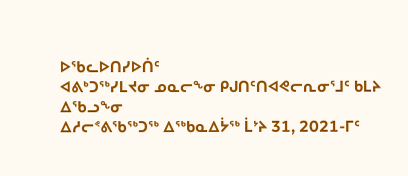ᐅᖃᓚᐅᑎᓯᐅᑏᑦ
ᐊᕕᒃᑐᖅᓯᒪᔪᓂ ᓄᓇᓕᖕᓂ ᑭᒍᑎᑦᑎᐊᕙᓕᕆᓂᕐᒧᑦ ᑲᒪᔨ
ᐃᖃᓗᖕᓂ
ᐃᓱᓕᕝᕕᖃᖅᑐᖅ ᐃᖅᑲᓇᐃᔮᖅ ᒫᔾᔨ 31, 2021-ᒥᑦ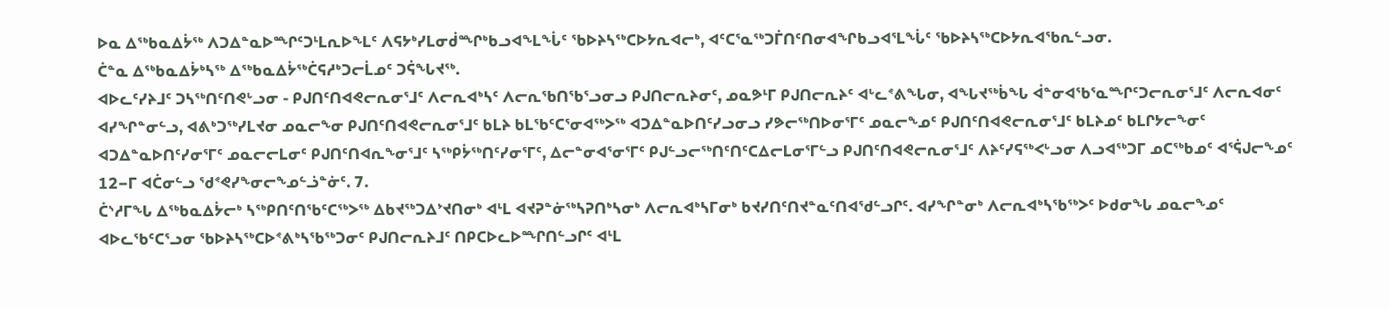ᐅᓇ ᐃᖅᑲᓇᐃᔮᖅ ᐱᑐᐃᓐᓇᐅᙱᑦᑐᒻᒪᕆᐅᖕᒪᑦ ᐱᕋᔭᒃᓯᒪᓂᑰᙱᒃᑲᓗᐊᖕᒪᖔᑦ ᖃᐅᔨᓴᖅᑕᐅᔭᕆᐊᓕᒃ, ᐊᑦᑕᕐᓇᖅᑐᒦᑎᑦᑎᓂᐊᖏᑲᓗᐊᕐᒪᖔᑦ ᖃᐅᔨᓴᖅᑕᐅᔭᕆᐊᖃᕆᓪᓗᓂ.
ᑖᓐᓇ ᐃᖅᑲᓇᐃᔮᒃᓴᖅ ᐃᖅᑲᓇᐃᔮᖅᑖᕋᓱᒃᑐᓕᒫᓄᑦ ᑐᕌᖓᔪᖅ.
ᐊᐅᓚᑦᓯᔨᒧᑦ ᑐᓴᖅᑎᑦᑎᕙᒡᓗᓂ - ᑭᒍᑎᑦᑎᐊᕙᓕᕆᓂᕐᒧᑦ ᐱᓕᕆᐊᒃᓴᑦ ᐱᓕᕆᖃᑎᖃᕐᓗᓂᓗ ᑭᒍᑎᓕᕆᔨᓂᑦ, ᓄᓇᕗᒻᒥ ᑭᒍᑎᓕᕆᔨᑦ ᐊᒡᓚᕝᕕᖓᓂ, ᐊᖓᔪᖅᑳᖓ ᐋᓐᓂᐊᖃᕐᓇᙱᑦᑐᓕᕆᓂᕐᒧᑦ ᐱᓕᕆᐊᓂᑦ ᐊᓯᖏᓐᓂᓪᓗ, ᐊᕕᒃᑐᖅᓯᒪᔪᓂ ᓄᓇᓕᖕᓂ ᑭᒍᑎᑦᑎᐊᕙᓕᕆᓂᕐᒧᑦ ᑲᒪᔨ ᑲᒪᖃᑦᑕᕐᓂᐊᖅᐳᖅ ᐊᑐᐃᓐᓇᐅᑎᑦᓯᓗᓂᓗ ᓯᕗᓕᖅᑎᐅᓂᕐᒥᑦ ᓄᓇᓕᖕᓄᑦ ᑭᒍᑎᑦᑎᐊᕙᓕᕆᓂᕐᒧᑦ ᑲᒪᔨᓄᑦ ᑲᒪᒋᔭᓕᖕᓂᑦ ᐊᑐᐃᓐᓇᐅᑎᑦᓯᓂᕐᒥᑦ ᓄᓇᓕᓕᒪᓂᑦ ᑭᒍᑎᑦᑎᐊᕆᖕᓂᕐᒧᑦ ᓴᖅᑭᔮᖅᑎᑦᓯᓂᕐᒥᑦ, ᐃᓕᓐᓂᐊᕐᓂᕐᒥᑦ ᑭᒍᓪᓗᓕᖅᑎᑦᑎᑦᑕᐃᓕᒪᓂᕐᒥᓪᓗ ᑭᒍᑎᑦᑎᐊᕙᓕᕆᓂᕐᒧᑦ ᐱᔨᑦᓯᕋᖅᐸᒡᓗᓂ ᐱᓗᐊᖅᑐᒥ ᓄᑕᖅᑲᓄᑦ ᐊᕐᕌᒍᓕᖕᓄᑦ 12−ᒥ ᐊᑖᓂᓪᓗ ᖁᕝᕙᓯᖕᓂᓕᖕᓄᓪᓘᓐᓃᑦ. 7.
ᑖᔅᓱᒥᖓ ᐃᖅᑲᓇᐃᔮᓕᒃ ᓴᖅᑭᑎᑦᑎᖃᑦᑕᖅᐳᖅ ᐃᑲᔪᖅᑐᐃᔾᔪᑎᓂᒃ ᐊᒻᒪ ᐊᔪᕈᓐᓃᖅᓴᕈᑎᒃᓴᓂᒃ ᐱᓕᕆᐊᒃᓴᒥᓂᒃ ᑲᔪᓯᑎᑦᑎᔪᓐᓇᑦᑎᐊᖁᓪᓗᒋᑦ. ᐊᓯᖏᓐᓂᒃ ᐱᓕᕆᐊᒃᓴᖃᖅᐳᑦ ᐅᑯᓂᖓ ᓄᓇᓕᖕᓄᑦ ᐊᐅᓚᖃᑦᑕᕐᓗᓂ ᖃᐅᔨᓴᖅᑕᐅᕝᕕᒃᓴᖃᖅᑐᓂᑦ ᑭᒍᑎᓕᕆᔨᒧᑦ ᑎᑭᑕᐅᓚᐅᙱᑎᓪᓗᒋᑦ ᐊᒻᒪ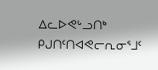ᐃᓚᐅᕙᒡᓗᑎᒃ ᑭᒍᑎᑦᑎᐊᕙᓕᕆᓂᕐᒧᑦ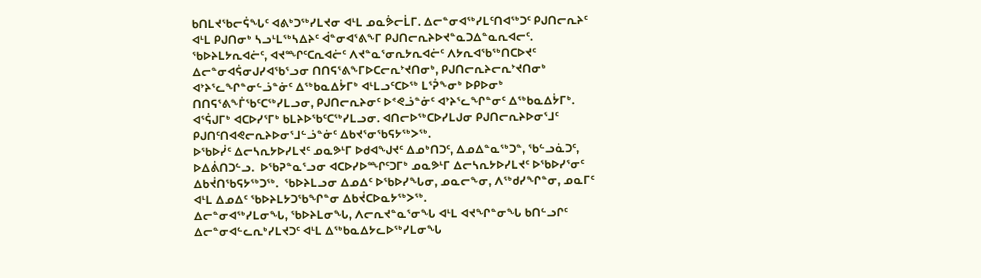ᑲᑎᒪᔪᖃᓕᕌᖓᑦ ᐊᕕᒃᑐᖅᓯᒪᔪᓂ ᐊᒻᒪ ᓄᓇᕘᓕᒫᒥ. ᐃᓕᓐᓂᐊᖅᓯᒪᑦᑎᐊᖅᑐᑦ ᑭᒍᑎᓕᕆᔨᑦ ᐊᒻᒪ ᑭᒍᑎᓂᒃ ᓴᓗᒻᒪᖅᓴᐃᔨᑦ ᐋᓐᓂᐊᕐᕕᖕᒥ ᑭᒍᑎᓕᕆᔨᐅᔪᓐᓇᑐᐃᓐᓇᕆᐊᓕᑦ.
ᖃᐅᔨᒪᔭᕆᐊᓖᑦ, ᐊᔪᙱᑦᑕᕆᐊᓖᑦ ᐱᔪᓐᓇᕐᓂᕆᔭᕆᐊᓖᑦ ᐱᔭᕆᐊᖃᖅᑎᑕᐅᔪᑦ ᐃᓕᓐᓂᐊᕌᓂᒍᓯᐊᖃᕐᓗᓂ ᑎᑎᕋᕐᕕᖕᒥᐅᑕᓕᕆᔾᔪᑎᓂᒃ, ᑭᒍᑎᓕᕆᔨᓕᕆᔾᔪᑎᓂᒃ ᐊᔾᔨᕐᓚᖏᓐᓂᓪᓘᓐᓃᑦ ᐃᖅᑲᓇᐃᔮᒥᒃ ᐊᒻᒪᓗᑦᑕᐅᖅ ᒪᕐᕉᖕᓂᒃ ᐅᑭᐅᓂᒃ ᑎᑎᕋᕐᕕᖕᒦᖃᑦᑕᖅᓯᒪᓗᓂ, ᑭᒍᑎᓕᕆᔨᓂᑦ ᐅᕝᕙᓘᓐᓃᑦ ᐊᔾᔨᕐᓚᖏᓐᓂᑦ ᐃᖅᑲᓇᐃᔮᒥᒃ.  ᐊᕐᕌᒍᒥᒃ ᐊᑕᐅᓯᕐᒥᒃ ᑲᒪᔨᐅᖃᑦᑕᖅᓯᒪᓗᓂ. ᐊᑎᓕᐅᖅᑕᐅᓯᒪᒍᓂ ᑭᒍᑎᓕᕆᔨᐅᓂᕐᒧᑦ ᑭᒍᑎᑦᑎᐊᕙᓕᕆᔨᐅᓂᕐᒧᓪᓘᓐᓃᑦ ᐃᑲᔪᕐᓂᖃᕋᔭᖅᐳᖅ.
ᐅᖃᐅᓰᑦ ᐃᓕᓴᕆᔭᐅᓯᒪᔪᑦ ᓄᓇᕗᒻᒥ ᐅᑯᐊᖑᔪᑦ ᐃᓄᒃᑎᑐᑦ, ᐃᓄᐃᓐᓇᖅᑐᓐ, ᖃᓪᓗᓈᑐᑦ, ᐅᐃᕖᑎᑐᓪᓗ.  ᐅᖃᕈᓐᓇᕐᓗᓂ ᐊᑕᐅᓯᐅᙱᑦᑐᒥᒃ ᓄᓇᕗᒻᒥ ᐃᓕᓴᕆᔭᐅᓯᒪᔪᑦ ᐅᖃᐅᓯᕐᓂᑦ ᐃᑲᔫᑎᖃᕋᔭᖅᑐᖅ.  ᖃᐅᔨᒪᓗᓂ ᐃᓄᐃᑦ ᐅᖃᐅᓯᖓᓂ, ᓄᓇᓕᖕᓂ, ᐱᖅᑯᓯᖏᓐᓂ, ᓄᓇᒥᑦ ᐊᒻᒪ ᐃᓄᐃᑦ ᖃᐅᔨᒪᔭᑐᖃᖏᓐᓂ ᐃᑲᔫᑕᐅᓇᔭᖅᐳᖅ.
ᐃᓕᓐᓂᐊᖅᓯᒪᓂᖓ, ᖃᐅᔨᒪᓂᖓ, ᐱᓕᕆᔪᓐᓇᕐᓂᖓ ᐊᒻᒪ ᐊᔪᖏᓐᓂᖓ ᑲᑎᓪᓗᒋᑦ ᐃᓕᓐᓂᐊᓪᓚᕆᒃᓯᒪᔪᑐᑦ ᐊᒻᒪ ᐃᖅᑲᓇᐃᔭᓚᐅᖅᓯᒪᓂᖓ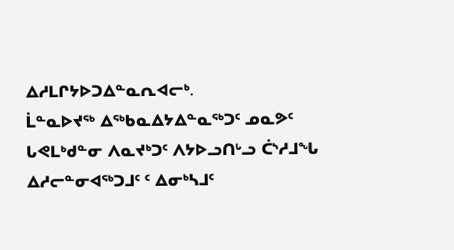ᐃᓱᒪᒋᔭᐅᑐᐃᓐᓇᕆᐊᓕᒃ.
ᒫᓐᓇᐅᔪᖅ ᐃᖅᑲᓇᐃᔭᐃᓐᓇᖅᑐᑦ ᓄᓇᕗᑦ ᒐᕙᒪᒃᑯᓐᓂ ᐱᓇᔪᒃᑐᑦ ᐱᔭᐅᓗᑎᒡᓗ ᑖᔅᓱᒧᖓ ᐃᓱᓕᓐᓂᐊᖅᑐᒧᑦ ᑦ ᐃᓂᒃᓴᒧᑦ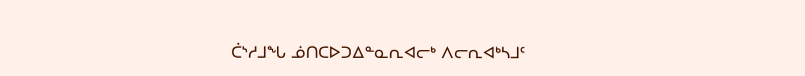ᑖᔅᓱᒧᖓ ᓅᑎᑕᐅᑐᐃᓐᓇᕆᐊᓕᒃ ᐱᓕᕆᐊᒃᓴᒧᑦ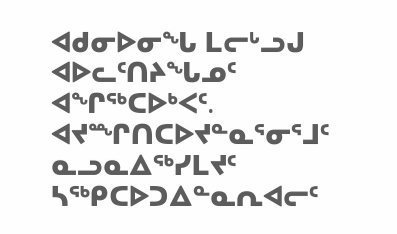ᐊᑯᓂᐅᓂᖓ ᒪᓕᒡᓗᒍ ᐊᐅᓚᑦᑎᔨᖓᓄᑦ ᐊᖏᖅᑕᐅᒃᐸᑦ.
ᐊᔪᙱᑎᑕᐅᔪᓐᓇᕐᓂᕐᒧᑦ ᓇᓗᓇᐃᖅᓯᒪᔪᑦ ᓴᖅᑭᑕᐅᑐᐃᓐᓇᕆᐊᓕᑦ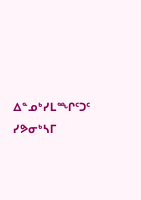ᐃᓐᓄᒃᓯᒪᙱᑦᑐᑦ ᓯᕗᓂᒃᓴᒥ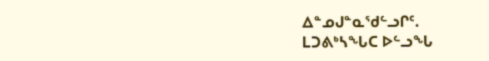ᐃᓐᓄᒍᓐᓇᖁᓪᓗᒋᑦ.
ᒪᑐᕕᒃᓴᖓᑕ ᐅᓪᓗᖓ